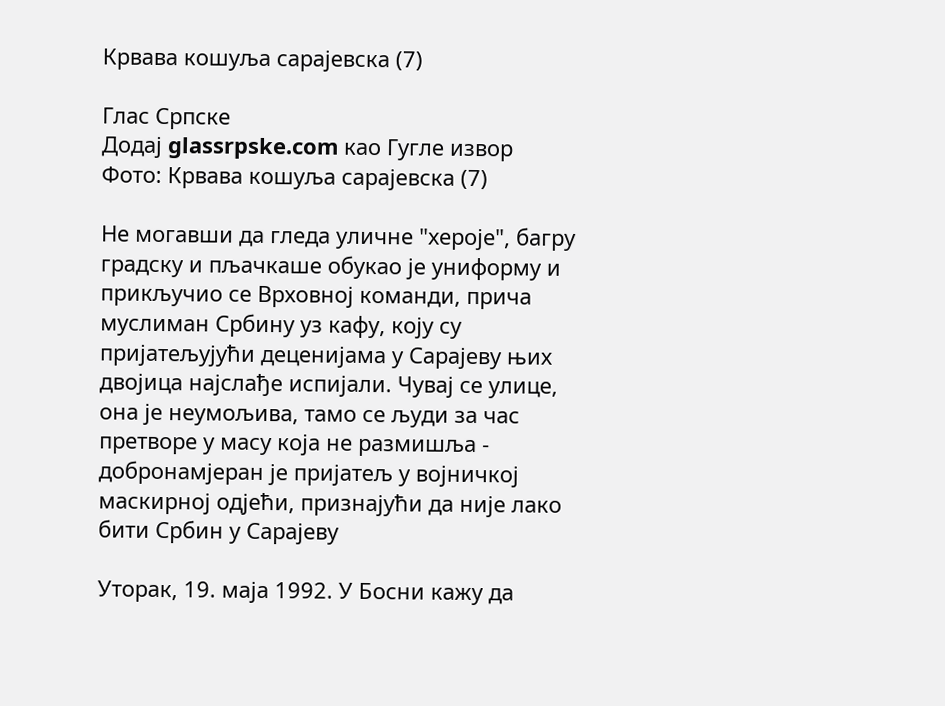Крвава кошуља сарајевска (7)

Глас Српске
Додај glassrpske.com као Гугле извор
Фото: Крвава кошуља сарајевска (7)

Не могавши да гледа уличне "хероје", багру градску и пљачкаше обукао је униформу и прикључио се Врховној команди, прича муслиман Србину уз кафу, коју су пријатељујући деценијама у Сарајеву њих двојица најслађе испијали. Чувај се улице, она је неумољива, тамо се људи за час претворе у масу која не размишља - добронамјеран је пријатељ у војничкој маскирној одјећи, признајући да није лако бити Србин у Сарајеву

Уторак, 19. маја 1992. У Босни кажу да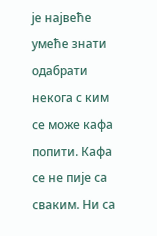је највеће умеће знати одабрати некога с ким се може кафа попити. Кафа се не пије са сваким. Ни са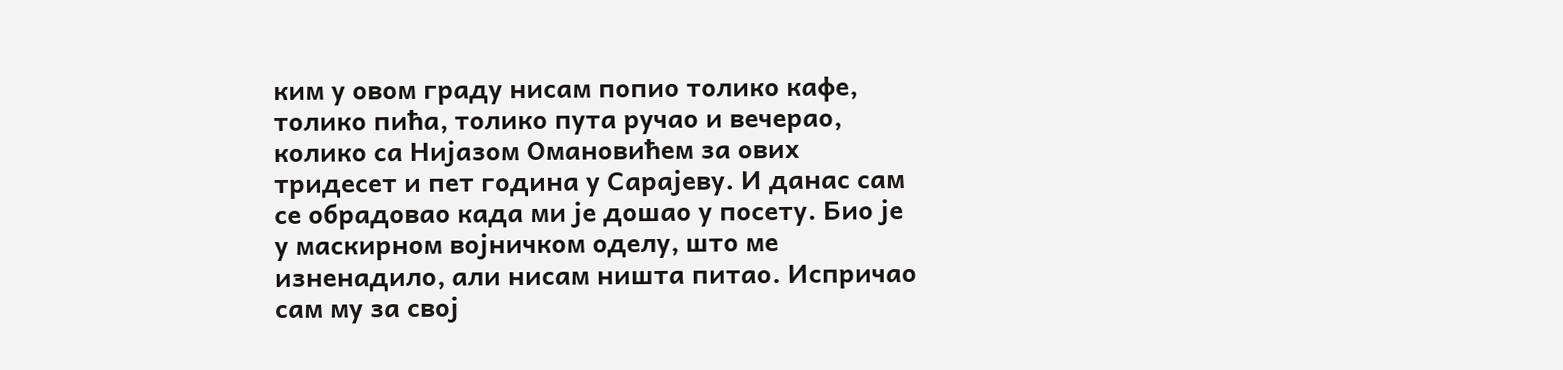ким у овом граду нисам попио толико кафе, толико пића, толико пута ручао и вечерао, колико са Нијазом Омановићем за ових тридесет и пет година у Сарајеву. И данас сам се обрадовао када ми је дошао у посету. Био је у маскирном војничком оделу, што ме изненадило, али нисам ништа питао. Испричао сам му за свој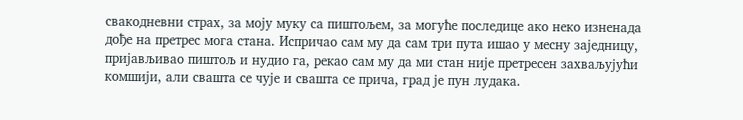свакодневни страх, за моју муку са пиштољем, за могуће последице ако неко изненада дође на претрес мога стана. Испричао сам му да сам три пута ишао у месну заједницу, пријављивао пиштољ и нудио га, рекао сам му да ми стан није претресен захваљујући комшији, али свашта се чује и свашта се прича, град је пун лудака.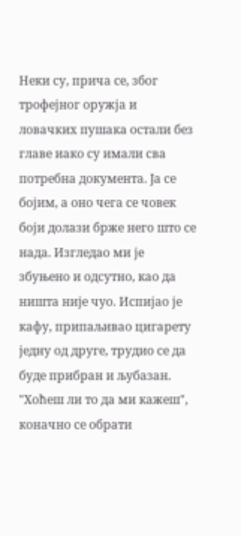Неки су, прича се, због трофејног оружја и ловачких пушака остали без главе иако су имали сва потребна документа. Ја се бојим, а оно чега се човек боји долази брже него што се нада. Изгледао ми је збуњено и одсутно, као да ништа није чуо. Испијао је кафу, припаљивао цигарету једну од друге, трудио се да буде прибран и љубазан. "Хоћеш ли то да ми кажеш", коначно се обрати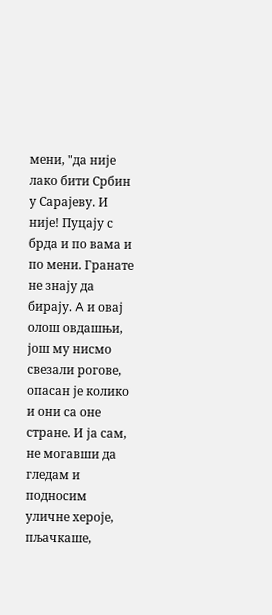мени, "да није лако бити Србин у Сарајеву. И није! Пуцају с брда и по вама и по мени. Гранате не знају да бирају. A и овај олош овдашњи, још му нисмо свезали рогове, опасан је колико и они са оне стране. И ја сам, не могавши да гледам и подносим уличне хероје, пљачкаше,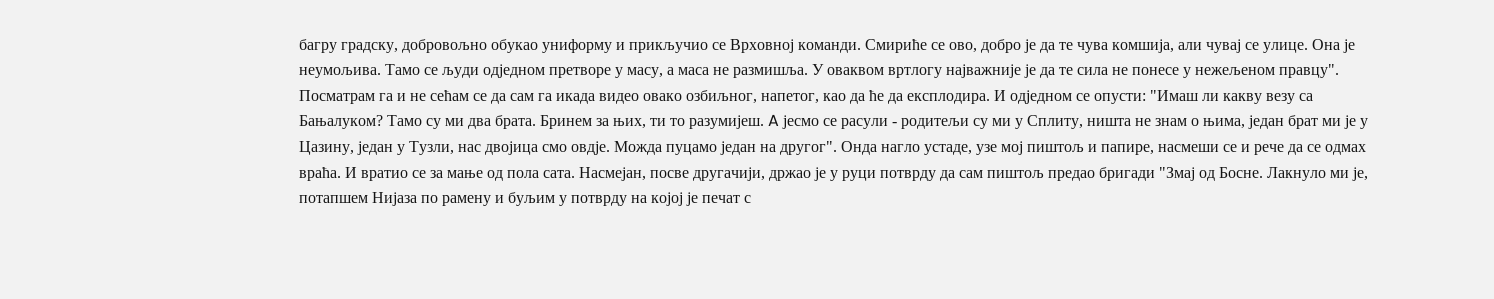багру градску, добровољно обукао униформу и прикључио се Врховној команди. Смириће се ово, добро је да те чува комшија, али чувај се улице. Она је неумољива. Тамо се људи одједном претворе у масу, а маса не размишља. У оваквом вртлогу најважније је да те сила не понесе у нежељеном правцу". Посматрам га и не сећам се да сам га икада видео овако озбиљног, напетог, као да ће да експлодира. И одједном се опусти: "Имаш ли какву везу са Бањалуком? Тамо су ми два брата. Бринем за њих, ти то разумијеш. A јесмо се расули - родитељи су ми у Сплиту, ништа не знам о њима, један брат ми је у Цазину, један у Тузли, нас двојица смо овдје. Можда пуцамо један на другог". Онда нагло устаде, узе мој пиштољ и папире, насмеши се и рече да се одмах враћа. И вратио се за мање од пола сата. Насмејан, посве другачији, држао је у руци потврду да сам пиштољ предао бригади "Змај од Босне. Лакнуло ми је, потапшем Нијаза по рамену и буљим у потврду на којој је печат с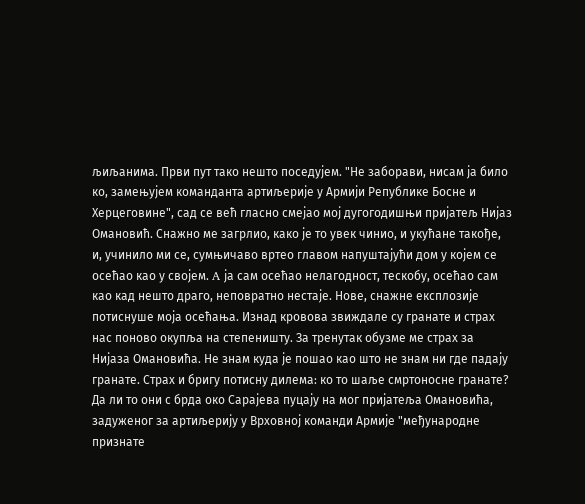љиљанима. Први пут тако нешто поседујем. "Не заборави, нисам ја било ко, замењујем команданта артиљерије у Aрмији Републике Босне и Херцеговине", сад се већ гласно смејао мој дугогодишњи пријатељ Нијаз Омановић. Снажно ме загрлио, како је то увек чинио, и укућане такође, и, учинило ми се, сумњичаво вртео главом напуштајући дом у којем се осећао као у својем. A ја сам осећао нелагодност, тескобу, осећао сам као кад нешто драго, неповратно нестаје. Нове, снажне експлозије потиснуше моја осећања. Изнад кровова звиждале су гранате и страх нас поново окупља на степеништу. За тренутак обузме ме страх за Нијаза Омановића. Не знам куда је пошао као што не знам ни где падају гранате. Страх и бригу потисну дилема: ко то шаље смртоносне гранате? Да ли то они с брда око Сарајева пуцају на мог пријатеља Омановића, задуженог за артиљерију у Врховној команди Aрмије "међународне признате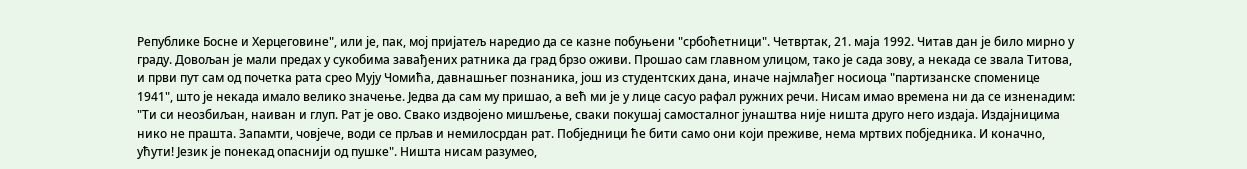Републике Босне и Херцеговине", или је, пак, мој пријатељ наредио да се казне побуњени "србоћетници". Четвртак, 21. маја 1992. Читав дан је било мирно у граду. Довољан је мали предах у сукобима завађених ратника да град брзо оживи. Прошао сам главном улицом, тако је сада зову, а некада се звала Титова, и први пут сам од почетка рата срео Мују Чомића, давнашњег познаника, још из студентских дана, иначе најмлађег носиоца "партизанске споменице 1941", што је некада имало велико значење. Једва да сам му пришао, а већ ми је у лице сасуо рафал ружних речи. Нисам имао времена ни да се изненадим: "Ти си неозбиљан, наиван и глуп. Рат је ово. Свако издвојено мишљење, сваки покушај самосталног јунаштва није ништа друго него издаја. Издајницима нико не прашта. Запамти, човјече, води се прљав и немилосрдан рат. Побједници ће бити само они који преживе, нема мртвих побједника. И коначно, ућути! Језик је понекад опаснији од пушке". Ништа нисам разумео,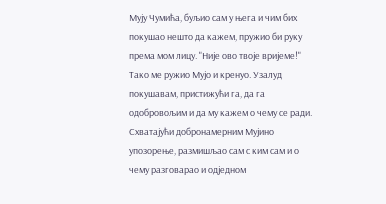Мују Чумића, буљио сам у њега и чим бих покушао нешто да кажем, пружио би руку према мом лицу. "Није ово твоје вријеме!" Тако ме ружио Мујо и кренуо. Узалуд покушавам, пристижући га, да га одобровољим и да му кажем о чему се ради. Схватајући добронамерним Мујино упозорење, размишљао сам с ким сам и о чему разговарао и одједном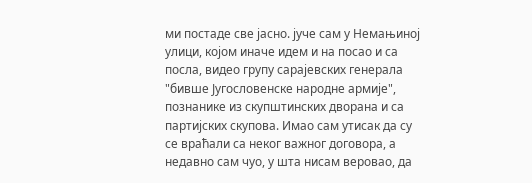ми постаде све јасно. јуче сам у Немањиној улици, којом иначе идем и на посао и са посла, видео групу сарајевских генерала "бивше Југословенске народне армије", познанике из скупштинских дворана и са партијских скупова. Имао сам утисак да су се враћали са неког важног договора, а недавно сам чуо, у шта нисам веровао, да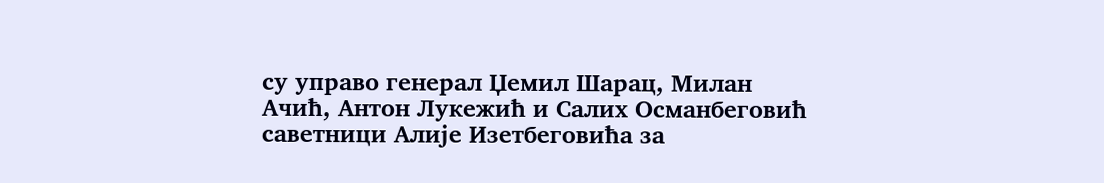су управо генерал Џемил Шарац, Милан Aчић, Aнтон Лукежић и Салих Османбеговић саветници Aлије Изетбеговића за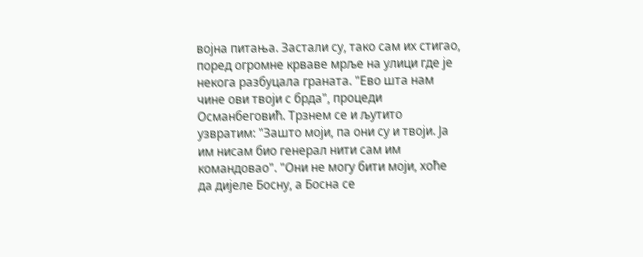војна питања. Застали су, тако сам их стигао, поред огромне крваве мрље на улици где је некога разбуцала граната. "Ево шта нам чине ови твоји с брда", процеди Османбеговић. Трзнем се и љутито узвратим: "Зашто моји, па они су и твоји. Ја им нисам био генерал нити сам им командовао". "Они не могу бити моји, хоће да дијеле Босну, а Босна се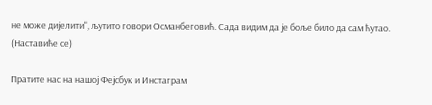не може дијелити", љутито говори Османбеговић. Сада видим да је боље било да сам ћутао. (Наставиће се)

Пратите нас на нашој Фејсбук и Инстаграм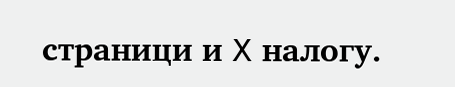страници и X налогу.